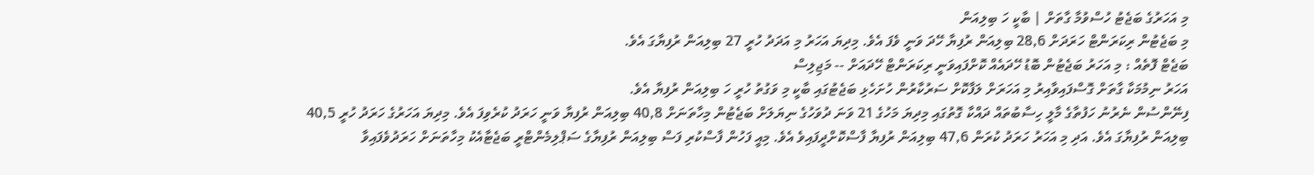މި އަހަރުގެ ބަޖެޓު ހުސްވުމާ ގާތަށް | ބާކީ ހަ ބިލިއަން
މި ބަޖެޓުން ރިކަރަންޓް ހަރަދަށް 28,6 ބިލިއަން ރުފިޔާ ހޭދަ ވަނީ ވެފަ އެވެ. މިދިޔަ އަހަރު މި އަދަދު ހުރީ 27 ބިލިއަން ރުފިޔާގަ އެވެ.
ބަޖެޓް ފޮތެއް : މި އަހަރު ބަޖެޓުން ބޮޑު ހޭދައެއް ކޮށްފައިވަނީ ރިކަރަންޓް ހޭދައަށް -- މަޖިލިސް
އަހަރު ނިމުމަކާ ގާތަށް ގޮސްފައިވާއިރު މި އަހަރަށް ލަފާކޮށް ސަރުކާރުން ހުށަހެޅި ބަޖެޓުގައި ބާކީ މި ވަގުތު ހުރީ ހަ ބިލިއަން ރުފިޔާ އެވެ.
ފިނޭންސުން ނެރުނު ހަފުތާގެ މާލީ ހިސާބުތައް ދައްކާ ގޮތުގައި މިދިޔަ މަހުގެ 21 ވަނަ ދުވަހުގެ ނިޔަލަށް ބަޖެޓުން މިހާތަނަށް 40,8 ބިލިއަން ރުފިޔާ ވަނީ ހަރަދު ކުރެވިފަ އެވެ. މިދިޔަ އަހަރުގެ ހަރަދު ހުރީ 40,5 ބިލިއަން ރުފިޔާގަ އެވެ. އަދި މި އަހަރު ހަރަދު ކުރަން 47,6 ބިލިއަން ރުފިޔާ ފާސްކޮށްދީފައިވެ އެވެ. މިއީ ފަހުން ފާސްކުރި ފަސް ބިލިއަން ރުފިޔާގެ ސަޕްލިމެންޓްރީ ބަޖެޓާއެކު މިހާތަނަށް ހަރަދުވެފައިވާ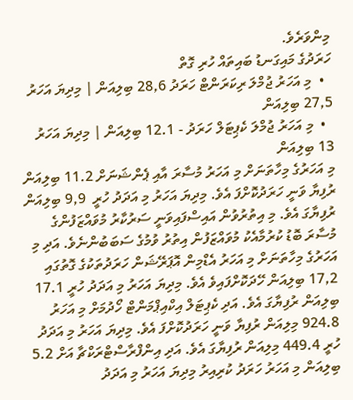މިންވަރެވެ.
ހަރަދުގެ މައިގަނޑު ބައިތައް ހުރި ގޮތް
  •  މި އަހަރު ޖުމްލަ ރިކަރަންޓް ހަރަދު 28,6 ބިލިއަން | މިދިޔަ އަހަރު 27,5 ބިލިއަން
  •  މި އަހަރު ޖުމްލަ ކެޕިޓަލް ހަރަދު - 12.1 ބިލިއަން | މިދިޔަ އަހަރު 13 ބިލިއަން
މި އަހަރުގެ މިހާތަނަށް މި އަހަރު މުސާރަ އާއި ޕެންޝަނަށް 11.2 ބިލިއަން ރުފިޔާ ވަނީ ހަރަދުކޮށްފަ އެވެ. މިދިޔަ އަހަރު މި އަދަދު ހުރީ  9,9 ބިލިއަން ރުފިޔާގަ އެވެ. މި އިތުރުވުން އައިސްފައިވަނީ ސަރުކާރު މުވައްޒަފުންގެ މުސާރަ ބޮޑު ކުރުމާއެކު މުވައްޒަފުން އިތުރު ވުމުގެ ސަބަބުންނެވެ. އަދި މި އަހަރުގެ މިހާތަނަށް މި އަހަރު އެޑްމިން އޮޕަރޭޝަން ހަރަދުތަކުގެ ގޮތުގައި 17,2 ބިލިއަން ހޭދަކޮށްފައިވެ އެވެ. މިދިޔަ އަހަރު މި އަދަދު ހުރީ 17.1 ބިލިއަން ރުފިޔާގަ އެވެ. އަދި ކެޕިޓަލް އިކްއިޕްމަންޓް ހޯދުމަށް މި އަހަރު 924.8 މިލިއަން ރުފިޔާ ވަނީ ހަރަދުކޮށްފަ އެވެ. މިދިޔަ އަހަރު މި އަދަދު ހުރީ 449.4 މިލިއަން ރުފިޔާގަ އެވެ. އަދި އިންފްރާސްޓްރަކްޗާ އަށް 5.2 ބިލިއަން މި އަހަރު ހަރަދު ކުރިއިރު މިދިޔަ އަހަރު މި އަދަދު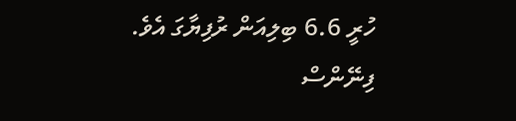ހުރީ 6.6 ބިލިއަން ރުފިޔާގަ އެވެ.
ފިނޭންސް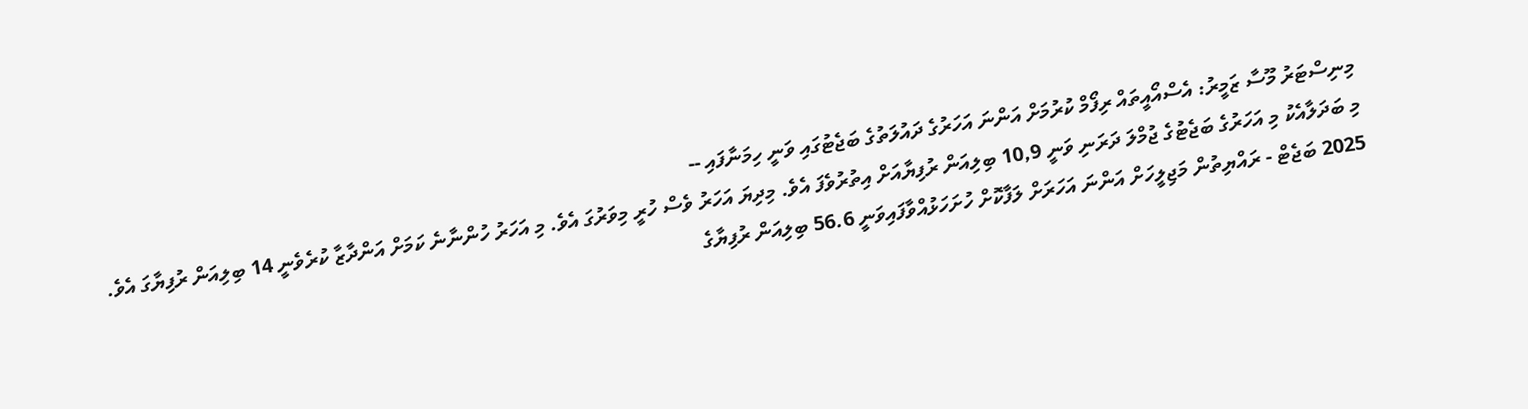މިނިސްޓަރު މޫސާ ޒަމީރު: އެސްއޯއީތައް ރިފޯމް ކުރުމަށް އަންނަ އަހަރުގެ ދައުލަތުގެ ބަޖެޓުގައި ވަނީ ހިމަނާފައި --
މި ބަދަލާއެކު މި އަހަރުގެ ބަޖެޓުގެ ޖުމްލަ ދަރަނި ވަނީ 10,9 ބިލިއަން ރުފިޔާއަށް އިތުރުވެފަ އެވެ. މިދިޔަ އަހަރު ވެސް ހުރީ މިވަރުގަ އެވެ. މި އަހަރު ހުންނާނެ ކަމަށް އަންދާޒާ ކުރެވެނީ 14 ބިލިއަން ރުފިޔާގަ އެވެ.
2025 ބަޖެޓް - ރައްޔިތުން މަޖިލީހަށް އަންނަ އަހަރަށް ލަފާކޮށް ހުށަހަޅުއްވާފައިވަނީ 56.6 ބިލިއަން ރުފިޔާގެ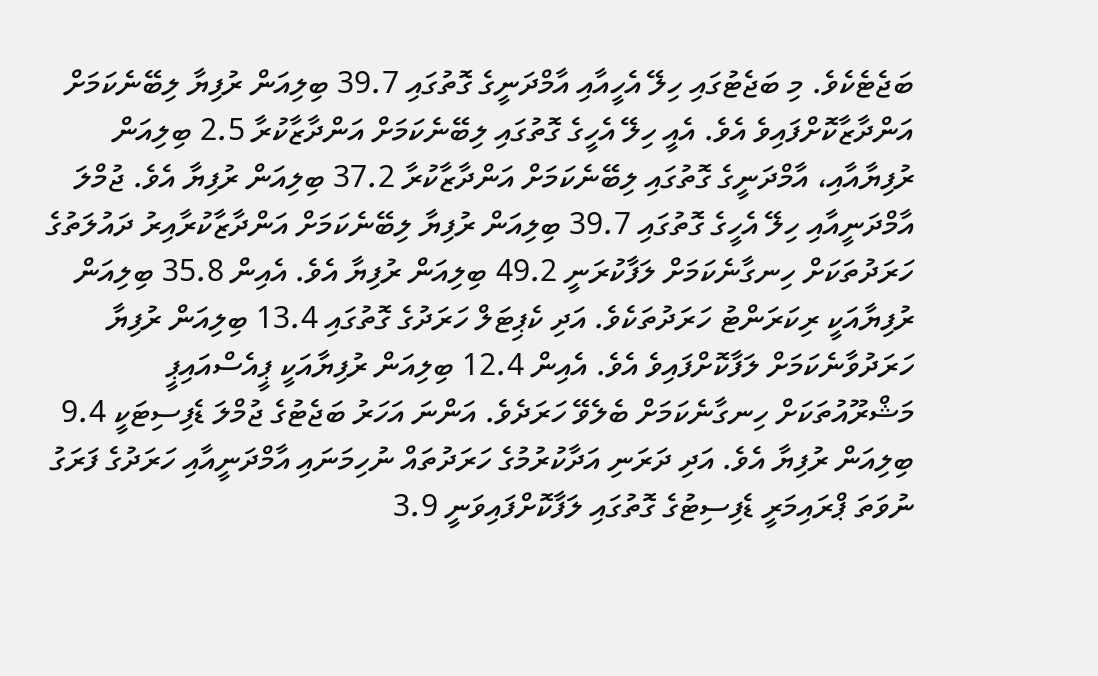ބަޖެޓެކެވެ. މި ބަޖެޓުގައި ހިލޭ އެހީއާއި އާމްދަނީގެ ގޮތުގައި 39.7 ބިލިއަން ރުފިޔާ ލިބޭނެކަމަށް އަންދާޒާކޮށްފައިވެ އެވެ. އެއީ ހިލޭ އެހީގެ ގޮތުގައި ލިބޭނެކަމަށް އަންދާޒާކުރާ 2.5 ބިލިއަން ރުފިޔާއާއި، އާމްދަނީގެ ގޮތުގައި ލިބޭނެކަމަށް އަންދާޒާކުރާ 37.2 ބިލިއަން ރުފިޔާ އެވެ. ޖުމްލަ އާމްދަނީއާއި ހިލޭ އެހީގެ ގޮތުގައި 39.7 ބިލިއަން ރުފިޔާ ލިބޭނެކަމަށް އަންދާޒާކުރާއިރު ދައުލަތުގެ ހަރަދުތަކަށް ހިނގާނެކަމަށް ލަފާކުރަނީ 49.2 ބިލިއަން ރުފިޔާ އެވެ. އެއިން 35.8 ބިލިއަން ރުފިޔާއަކީ ރިކަރަންޓު ހަރަދުތަކެވެ. އަދި ކެޕިޓަލް ހަރަދުގެ ގޮތުގައި 13.4 ބިލިއަން ރުފިޔާ ހަރަދުވާނެކަމަށް ލަފާކޮށްފައިވެ އެވެ. އެއިން 12.4 ބިލިއަން ރުފިޔާއަކީ ޕީއެސްއައިޕީ މަޝްރޫއުތަކަށް ހިނގާނެކަމަށް ބެލެވޭ ހަރަދެވެ. އަންނަ އަހަރު ބަޖެޓުގެ ޖުމްލަ ޑެފިސިޓަކީ 9.4 ބިލިއަން ރުފިޔާ އެވެ. އަދި ދަރަނި އަދާކުރުމުގެ ހަރަދުތައް ނުހިމަނައި އާމްދަނީއާއި ހަރަދުގެ ފަރަގު ނުވަތަ ޕްރައިމަރީ ޑެފިސިޓުގެ ގޮތުގައި ލަފާކޮށްފައިވަނީ 3.9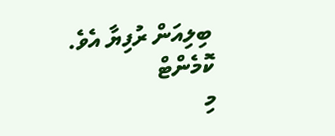ބިލިއަން ރުފިޔާ އެވެ.
ކޮމެންޓް
މި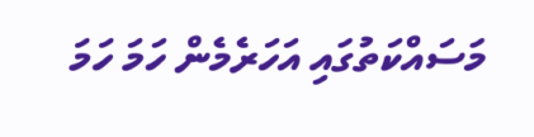މަސައްކަތުގައި އަހަރެމެން ހަމަ ހަމަ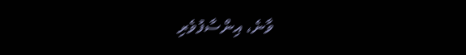ވާނެ، އިންސާފުވެރި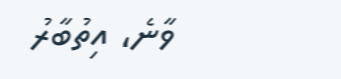ވާނެ، އިތުބާރު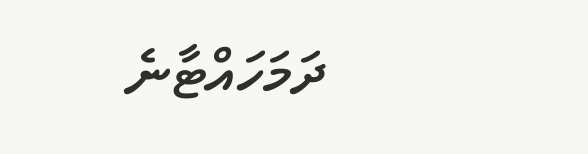ދަމަހައްޓާނެ